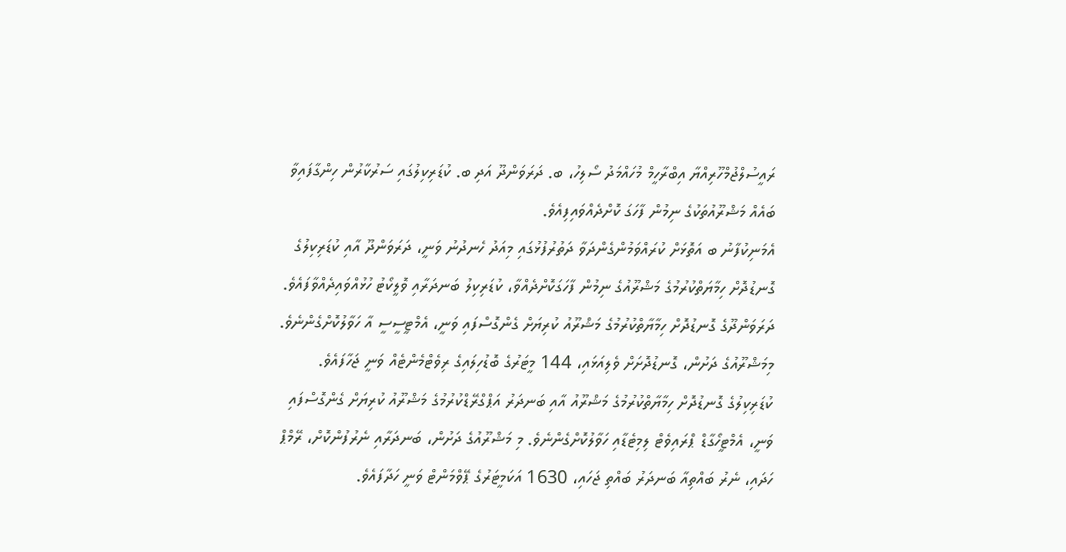ރައީސުލްޖުމްހޫރިއްޔާ އިބްރާހީމް މުހައްމަދު ސޯލިހު، ބ. ދަރަވަންދޫ އަދި ބ. ކުޑަރިކިލުގައި ސަރުކާރުން ހިންގާފައިވާ ބައެއް މަޝްރޫއުތަކުގެ ނިމުން ފާހަގަ ކޮށްދެއްވައިފިއެވެ.
އެމަނިކުފާނު ބ އަތޮޅަށް ކުރައްވަމުންގެންދަވާ ދަތުރުފުޅުގައި މިއަދު ހެނދުނު ވަނީ، ދަރަވަންދޫ އާއި ކުޑަރިކިލުގެ ގޮނޑުދޮށް ހިމާޔަތްކުރުމުގެ މަޝްރޫއުގެ ނިމުން ފާހަގަކޮށްދެއްވާ، ކުޑަރިކިލު ބަނދަރާއި ވޮލީކޯޓު ހުޅުއްވައިދެއްވާފައެވެ.
ދަރަވަންދޫގެ ގޮނޑުދޮށް ހިމާޔާތްކުރުމުގެ މަޝްރޫއު ކުރިޔަށް ގެންގޮސްފައި ވަނީ، އެމްޓީސީސީ އާ ހަވާލުކޮށްގެންނެވެ. މިމަޝްރޫއުގެ ދަށުން، ގޮނޑުދޮށަށް ވެލިއަޅައި، 144 މީޓަރުގެ ބޮޑުހިލައިގެ ރިވެޓްމެންޓެއް ވަނީ ޖަހާފައެވެ.
ކުޑަރިކިލުގެ ގޮނޑުދޮށް ހިމާޔާތްކުރުމުގެ މަޝްރޫއު އާއި ބަނދަރު އަޕްގްރޭޑްކުރުމުގެ މަޝްރޫއު ކުރިޔަށް ގެންގޮސްފައި ވަނީ، އެމްޓީހޯގާޑް ޕްރައިވެޓް ލިމިޓެޑާއި ހަވާލުކޮށްގެންނެވެ. މި މަޝްރޫއުގެ ދަށުން، ބަނދަރާއި ނެރުފުންކޮށް، ރޭމްޕް ހަދައި، ނެރު ބައްތިއާ ބަނދަރު ބައްތި ޖަހައި، 1630 އަކަމީޓަރުގެ ޕޭވްމަންޓް ވަނީ ހަދާފައެވެ.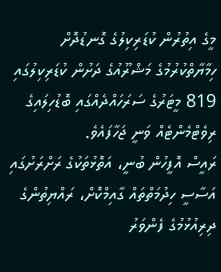މީގެ އިތުރުން ކުޑަރިކިލުގެ ގޮނޑުދޮށް ހިމާޔާތްކުރުމުގެ މަޝްރޫއުގެ ދަށުން ކުޑަރިކިލުގައި 819 މީޓަރުގެ ސަރަހައްދެއްގައި ބޮޑުހިލައިގެ ރިވެޓްމެންޓެއް ވަނީ ޖަހާފައެވެ.
ރައީސް އޮފީހުން ބުނީ، އަތޮޅުތަކުގެ ރަށްރަށުގައި އަސާސީ ހިދުމަތްތައް ގާއިމްކޮށް، ރައްޔިތުންގެ ދިރިއުޅުމުގެ ފެންވަރު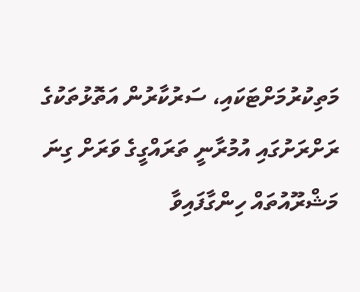މަތިކުރުމަށްޓަކައި، ސަރުކާރުން އަތޮޅުތަކުގެ ރަށްރަށުގައި އުމުރާނީ ތަރައްގީގެ ވަރަށް ގިނަ މަޝްރޫއުތައް ހިންގާފައިވާ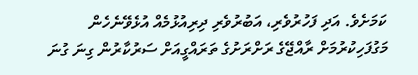ކަމަށެވެ. އަދި ފަހުރުވެރި، އަބުރުވެރި ދިރިއުޅުމެއް އުޅެވޭނެހެން މަގުފަހިކުރުމަށް ރާއްޖޭގެ ރަށްރަށުގެ ތަރައްގީއަށް ސަރުކާރުން ގިނަ ގުނަ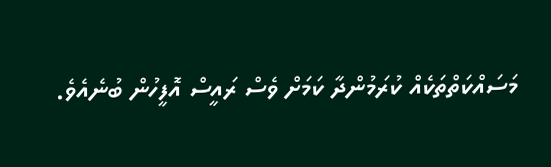މަސައްކަތްތަކެއް ކުރަމުންދާ ކަމަށް ވެސް ރައީސް އޮފީހުން ބުނެއެވެ.